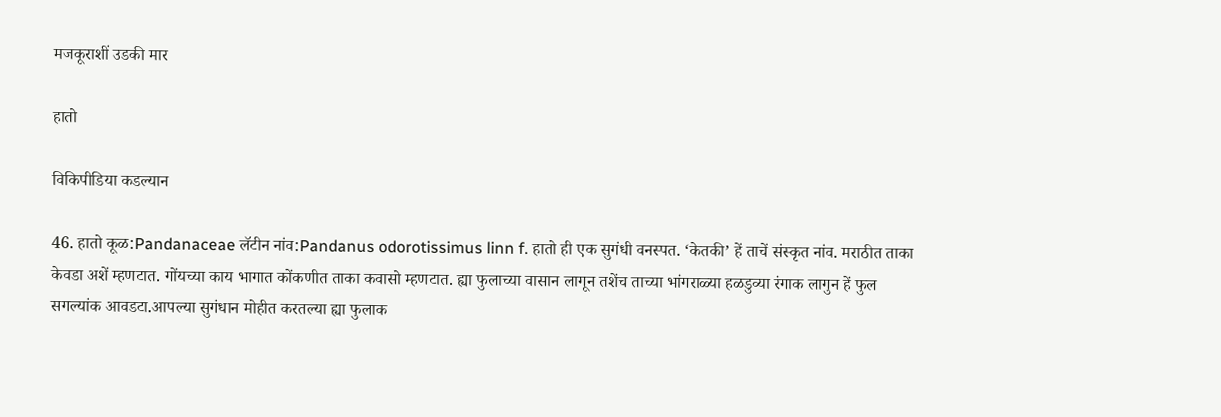मजकूराशीं उडकी मार

हातो

विकिपीडिया कडल्यान

46. हातो कूळ:Pandanaceae लॅटीन नांव:Pandanus odorotissimus linn f. हातो ही एक सुगंधी वनस्पत. ‘केतकी’ हें ताचें संस्कृत नांव. मराठीत ताका केवडा अशें म्हणटात. गोंयच्या काय भागात कोंकणीत ताका कवासो म्हणटात. ह्या फुलाच्या वासान लागून तशेंच ताच्या भांगराळ्या हळडुव्या रंगाक लागुन हें फुल सगल्यांक आवडटा.आपल्या सुगंधान मोहीत करतल्या ह्या फुलाक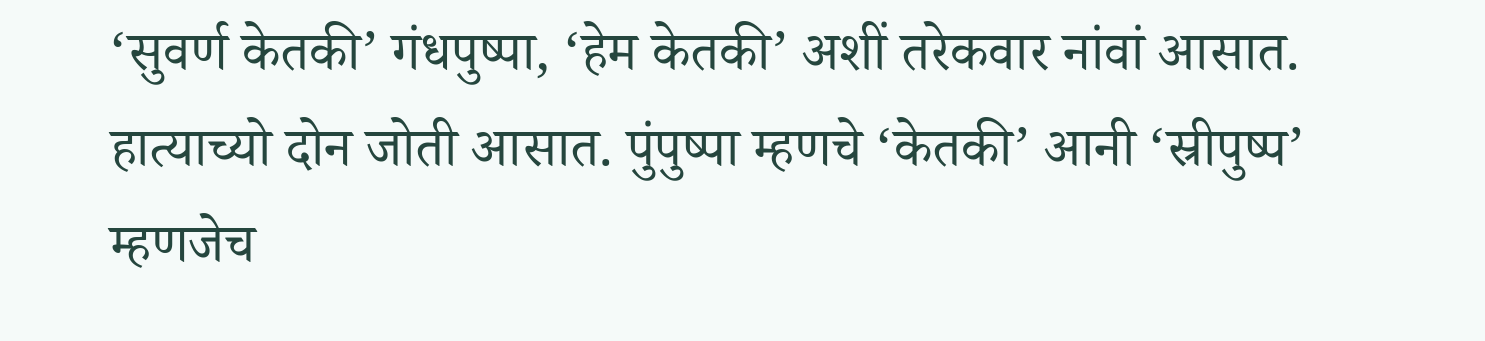‘सुवर्ण केतकी’ गंधपुष्पा, ‘हेम केतकी’ अशीं तरेकवार नांवां आसात. हात्याच्यो दोन जोती आसात. पुंपुष्पा म्हणचे ‘केतकी’ आनी ‘स्रीपुष्प’ म्हणजेच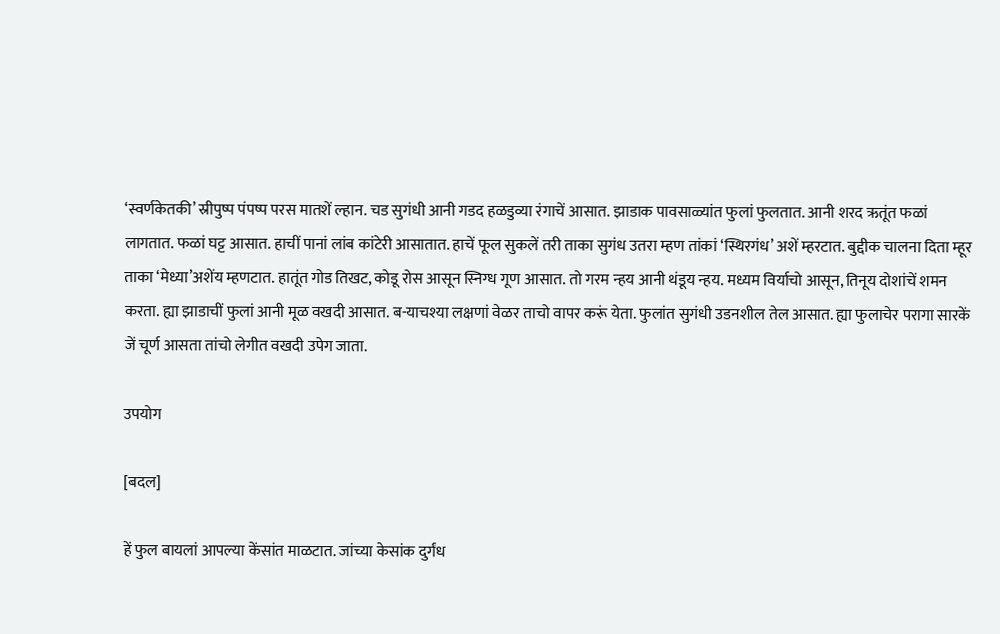‘स्वर्णकेतकी’ स्रीपुष्प पंपष्प परस मातशें ल्हान. चड सुगंधी आनी गडद हळडुव्या रंगाचें आसात. झाडाक पावसाळ्यांत फुलां फुलतात. आनी शरद ऋतूंत फळां लागतात. फळां घट्ट आसात. हाचीं पानां लांब कांटेरी आसातात. हाचें फूल सुकलें तरी ताका सुगंध उतरा म्हण तांकां ‘स्थिरगंध’ अशें म्हरटात. बुद्दीक चालना दिता म्हूर ताका ‘मेध्या’अशेंय म्हणटात. हातूंत गोड तिखट, कोडू रोस आसून स्निग्ध गूण आसात. तो गरम न्हय आनी थंडूय न्हय. मध्यम विर्याचो आसून, तिनूय दोशांचें शमन करता. ह्या झाडाचीं फुलां आनी मूळ वखदी आसात. ब-याचश्या लक्षणां वेळर ताचो वापर करूं येता. फुलांत सुगंधी उडनशील तेल आसात. ह्या फुलाचेर परागा सारकें जें चूर्ण आसता तांचो लेगीत वखदी उपेग जाता.

उपयोग

[बदल]

हें फुल बायलां आपल्या केंसांत माळटात. जांच्या केसांक दुर्गंध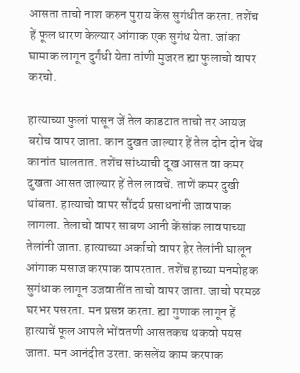आसता ताचो नाश करुन पुराय केंस सुगंधीत करता. तशेंच हें फूल धारण केल्यार आंगाक एक सुगंध येता. जांका घामाक लागून दुर्गंधी येता तांणी मुजरत ह्या फुलाचो वापर करचो.

हात्याच्या फुलां पासून जें तेल काडटात ताचो तर आयज बरोच वापर जाता. कान दुखत जाल्यार हें तेल दोन दोन थेंब कानांत घालतात. तशेंच सांध्याची दूख आसत वा कमर दुखता आसत जाल्यार हें तेल लावचें. ताणें कमर दुखी थांबता. हात्याचो वापर सौंदर्य प्रसाधनांनी जावपाक लागला. तेलाचो वापर साबण आनी केंसांक लावपाच्या तेलांनी जाता. हात्याच्या अर्काचो वापर हेर तेलांनी घालून आंगाक मसाज करपाक वापरतात. तशेंच हाच्या मनमोहक सुगंधाक लागून उजवातींत ताचो वापर जाता. जाचो परमळ घरभर पसरता. मन प्रसन्न करता. ह्या गुणाक लागून हें हात्याचें फूल आपले भोंवतणी आसतकच थकवो पयस जाता. मन आनंदीत उरता. कसलेंय काम करपाक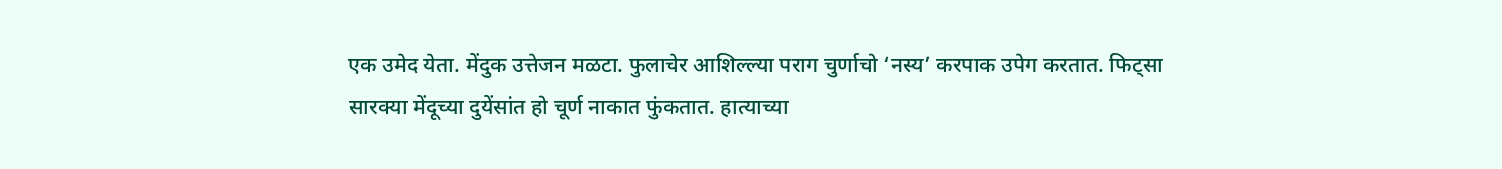एक उमेद येता. मेंदुक उत्तेजन मळटा. फुलाचेर आशिल्ल्या पराग चुर्णाचो ‘नस्य’ करपाक उपेग करतात. फिट्सा सारक्या मेंदूच्या दुयेंसांत हो चूर्ण नाकात फुंकतात. हात्याच्या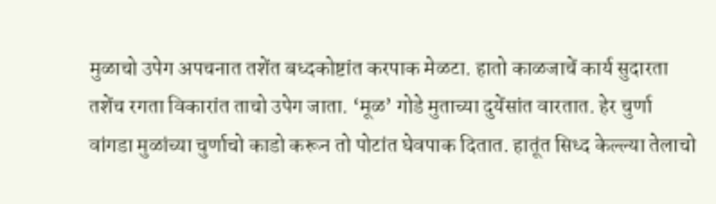मुळाचो उपेग अपचनात तशेंत बध्दकोष्टांत करपाक मेळटा. हातो काळजाचें कार्य सुदारता तशेंच रगता विकारांत ताचो उपेग जाता. ‘मूळ’ गोडे मुताच्या दुयेंसांत वारतात. हेर चुर्णा वांगडा मुळांच्या चुर्णाचो काडो करून तो पोटांत घेवपाक दितात. हातूंत सिध्द केल्ल्या तेलाचो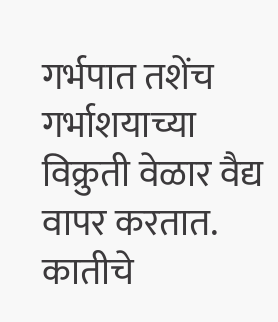गर्भपात तशेंच गर्भाशयाच्या विक्रुती वेळार वैद्य वापर करतात. कातीचे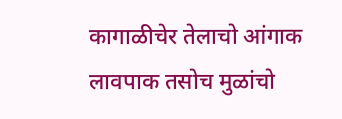कागाळीचेर तेलाचो आंगाक लावपाक तसोच मुळांचो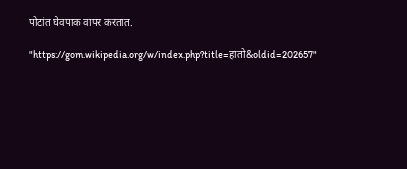पोटांत घेवपाक वापर करतात.

"https://gom.wikipedia.org/w/index.php?title=हातो&oldid=202657"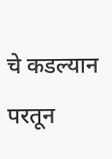चे कडल्यान परतून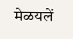मेळयलें